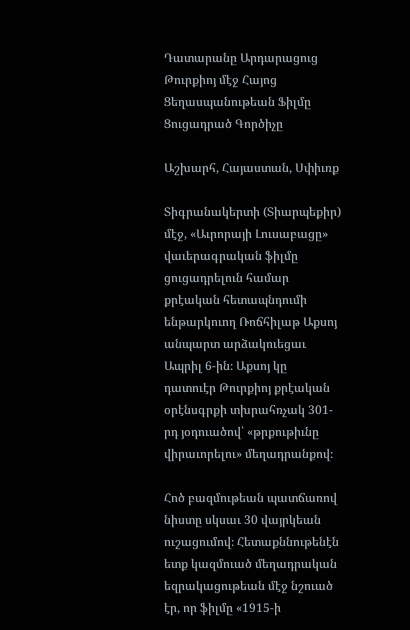Դատարանը Արդարացուց Թուրքիոյ մէջ Հայոց Ցեղասպանութեան Ֆիլմը Ցուցադրած Գործիչը

Աշխարհ, Հայաստան, Սփիւռք

Տիգրանակերտի (Տիարպեքիր) մէջ, «Աւրորայի Լուսաբացը» վաւերագրական ֆիլմը ցուցադրելուն համար քրէական հետապնդումի ենթարկուող Ռոճհիլաթ Աքսոյ անպարտ արձակուեցաւ Ապրիլ 6-ին։ Աքսոյ կը դատուէր Թուրքիոյ քրէական օրէնսգրքի տխրահռչակ 301-րդ յօդուածով՝ «թրքութիւնը վիրաւորելու» մեղադրանքով։

Հոծ բազմութեան պատճառով նիստը սկսաւ 30 վայրկեան ուշացումով։ Հետաքննութենէն ետք կազմուած մեղադրական եզրակացութեան մէջ նշուած էր, որ ֆիլմը «1915-ի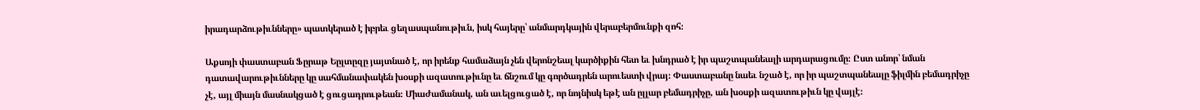իրադարձութիւնները» պատկերած է իբրեւ ցեղասպանութիւն, իսկ հայերը՝ անմարդկային վերաբերմունքի զոհ։

Աքսոյի փաստաբան Ֆըրաթ Եըլտըզը յայտնած է, որ իրենք համաձայն չեն վերոնշեալ կարծիքին հետ եւ խնդրած է իր պաշտպանեալի արդարացումը։ Ըստ անոր՝ նման դատավարութիւնները կը սահմանափակեն խօսքի ազատութիւնը եւ ճնշում կը գործադրեն արուեստի վրայ։ Փաստաբանը նաեւ նշած է, որ իր պաշտպանեալը ֆիլմին բեմադրիչը չէ, այլ միայն մասնակցած է ցուցադրութեան։ Միաժամանակ, ան աւելցուցած է, որ նոյնիսկ եթէ ան ըլլար բեմադրիչը, ան խօսքի ազատութիւն կը վայլէ։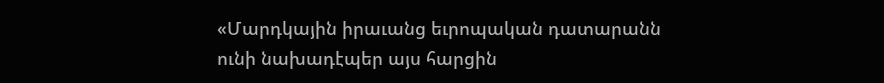«Մարդկային իրաւանց եւրոպական դատարանն ունի նախադէպեր այս հարցին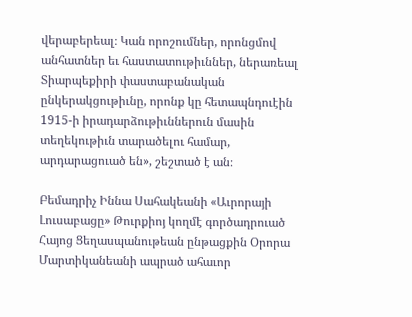վերաբերեալ։ Կան որոշումներ, որոնցմով անհատներ եւ հաստատութիւններ, ներառեալ Տիարպեքիրի փաստաբանական ընկերակցութիւնը, որոնք կը հետապնդուէին 1915-ի իրադարձութիւններուն մասին տեղեկութիւն տարածելու համար, արդարացուած են», շեշտած է ան։

Բեմադրիչ Իննա Սահակեանի «Աւրորայի Լուսաբացը» Թուրքիոյ կողմէ գործադրուած Հայոց Ցեղասպանութեան ընթացքին Օրորա Մարտիկանեանի ապրած ահաւոր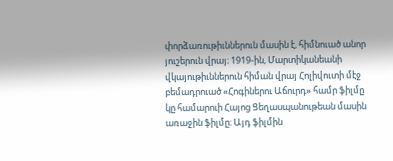փորձառութիւններուն մասին է, հիմնուած անոր յուշերուն վրայ։ 1919-ին, Մարտիկանեանի վկայութիւններուն հիման վրայ Հոլիվուտի մէջ բեմադրուած «Հոգիներու Աճուրդ» համր ֆիլմը կը համարուի Հայոց Ցեղասպանութեան մասին առաջին ֆիլմը։ Այդ ֆիլմին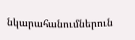նկարահանումներուն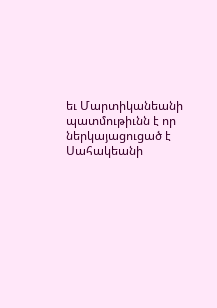եւ Մարտիկանեանի պատմութիւնն է որ ներկայացուցած է Սահակեանի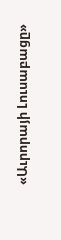«Աւրորայի Լուսաբացը»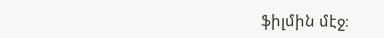ֆիլմին մէջ։